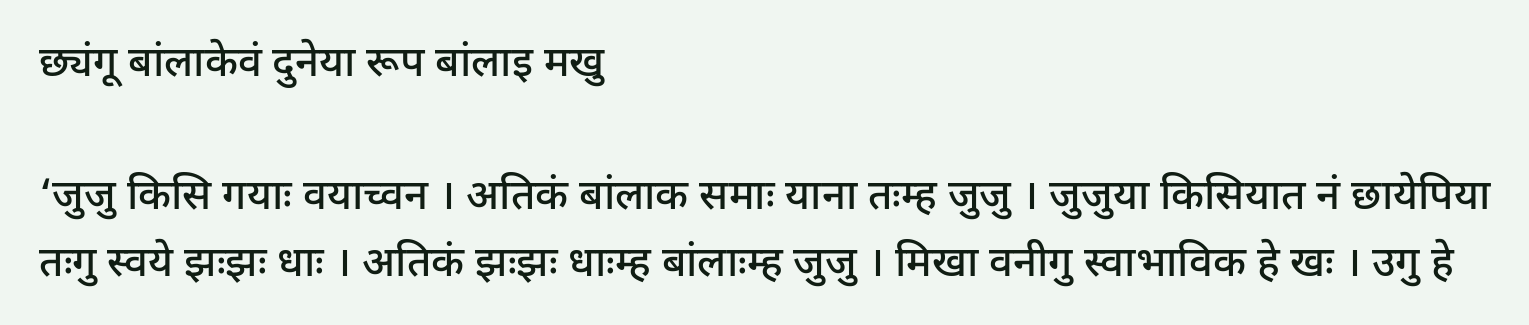छ्यंगू बांलाकेवं दुनेया रूप बांलाइ मखु

‘जुजु किसि गयाः वयाच्वन । अतिकं बांलाक समाः याना तःम्ह जुजु । जुजुया किसियात नं छायेपिया तःगु स्वये झःझः धाः । अतिकं झःझः धाःम्ह बांलाःम्ह जुजु । मिखा वनीगु स्वाभाविक हे खः । उगु हे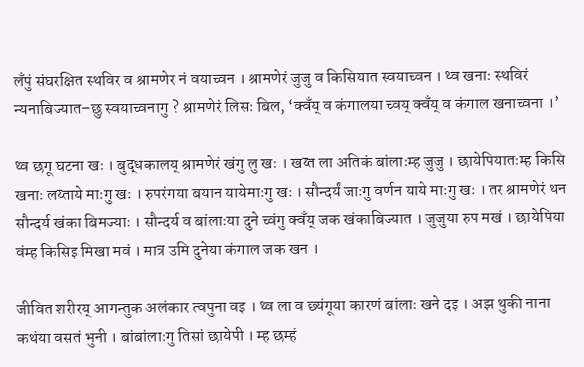लँपुं संघरक्षित स्थविर व श्रामणेर नं वयाच्वन । श्रामणेरं जुजु व किसियात स्वयाच्वन । थ्व खनाः स्थविरं न्यनाबिज्यात–छु स्वयाच्वनागु ? श्रामणेरं लिसः बिल, ‘क्वँय् व कंगालया च्वय् क्वँय् व कंगाल खनाच्वना ।’

थ्व छगू घटना खः । बुद्धकालय् श्रामणेरं खंगु लु खः । खय्त ला अतिकं बांलाःम्ह जुजु । छायेपियातःम्ह किसि खनाः लय्ताये माःगु खः । रुपरंगया बयान यायेमाःगु खः । सौन्दर्यं जाःगु वर्णन याये माःगु खः । तर श्रामणेरं थन सौन्दर्य खंका बिमज्याः । सौन्दर्य व बांलाःया दुने च्वंगु क्वँय् जक खंकाबिज्यात । जुजुया रुप मखं । छायेपिया वंम्ह किसिइ मिखा मवं । मात्र उमि दुनेया कंगाल जक खन ।

जीवित शरीरय् आगन्तुक अलंकार त्वपुना वइ । थ्व ला व छ्यंगूया कारणं बांलाः खने दइ । अझ थुकी नाना कथंया वसतं भुनी । बांबांलाःगु तिसां छायेपी । म्ह छम्हं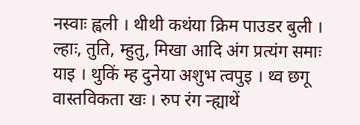नस्वाः ह्वली । थीथी कथंया क्रिम पाउडर बुली । ल्हाः, तुति, म्हुतु, मिखा आदि अंग प्रत्यंग समाः याइ । थुकिं म्ह दुनेया अशुभ त्वपुइ । थ्व छगू वास्तविकता खः । रुप रंग न्ह्याथें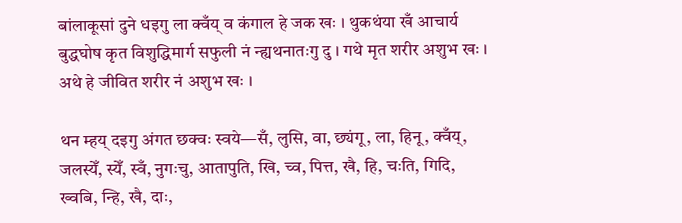बांलाकूसां दुने धइगु ला क्वँय् व कंगाल हे जक खः । थुकथंया खँ आचार्य बुद्धघोष कृत विशुद्धिमार्ग सफुली नं न्ह्यथनातःगु दु । गथे मृत शरीर अशुभ खः । अथे हे जीवित शरीर नं अशुभ खः ।

थन म्हय् दइगु अंगत छक्वः स्वये—सँ, लुसि, वा, छ्यंगू, ला, हिनू, क्वँय्, जलस्येँ, स्येँ, स्वँ, नुगःचु, आतापुति, खि, च्व, पित्त, खै, हि, चःति, गिदि, ख्वबि, न्हि, खै, दाः,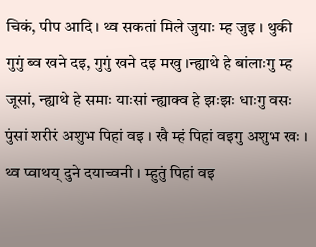चिकं, पीप आदि । थ्व सकतां मिले जुयाः म्ह जुइ । थुकी गुगुं ब्व खने दइ, गुगुं खने दइ मखु ।न्ह्याथे हे बांलाःगु म्ह जूसां, न्ह्याथे हे समाः याःसां न्ह्याक्व हे झःझः धाःगु वसः पुंसां शरीरं अशुभ पिहां वइ । खै म्हं पिहां वइगु अशुभ खः । थ्व प्वाथय् दुने दयाच्वनी । म्हुतुं पिहां वइ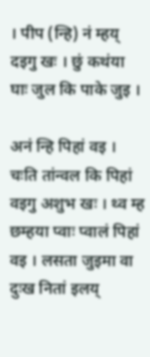। पीप (न्हि) नं म्हय् दइगु खः । छुं कथंया घाः जुल कि पाके जुइ ।

अनं न्हि पिहां वइ । चःति तांन्वल कि पिहां वइगु अशुभ खः । थ्व म्ह छम्हया प्वाः प्वालं पिहां वइ । लसता जुइमा वा दुःख नितां इलय्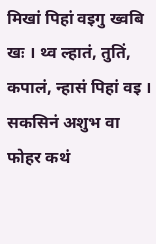मिखां पिहां वइगु ख्वबि खः । थ्व ल्हातं, तुतिं, कपालं, न्हासं पिहां वइ । सकसिनं अशुभ वा फोहर कथं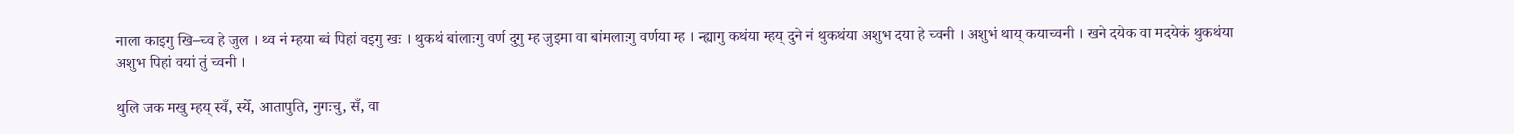नाला काइगु खि–च्व हे जुल । थ्व नं म्हया ब्वं पिहां वइगु खः । थुकथं बांलाःगु वर्ण दुगु म्ह जुइमा वा बांमलाःगु वर्णया म्ह । न्ह्यागु कथंया म्हय् दुने नं थुकथंया अशुभ दया हे च्वनी । अशुभं थाय् कयाच्वनी । खने दयेक वा मदयेकं थुकथंया अशुभ पिहां वयां तुं च्वनी ।

थुलि जक मखु म्हय् स्वँ, स्येँ, आतापुति, नुगःचु, सँ, वा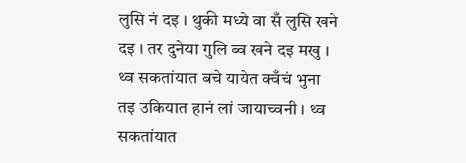लुसि नं दइ । थुकी मध्ये वा सँ लुसि खने दइ । तर दुनेया गुलि ब्व खने दइ मखु । थ्व सकतांयात बचे यायेत क्वँचं भुना तइ उकियात हानं लां जायाच्वनी । थ्व सकतांयात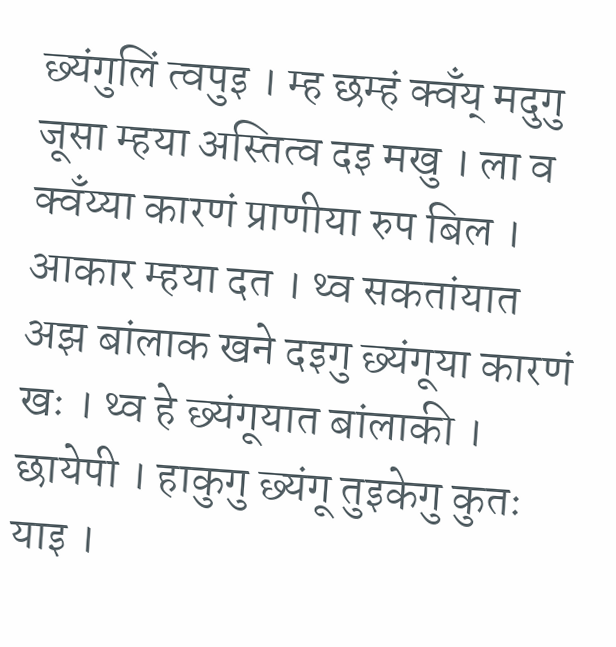छ्यंगुलिं त्वपुइ । म्ह छम्हं क्वँय् मदुगु जूसा म्हया अस्तित्व दइ मखु । ला व क्वँय्या कारणं प्राणीया रुप बिल । आकार म्हया दत । थ्व सकतांयात अझ बांलाक खने दइगु छ्यंगूया कारणं खः । थ्व हे छ्यंगूयात बांलाकी । छायेपी । हाकुगु छ्यंगू तुइकेगु कुतः याइ ।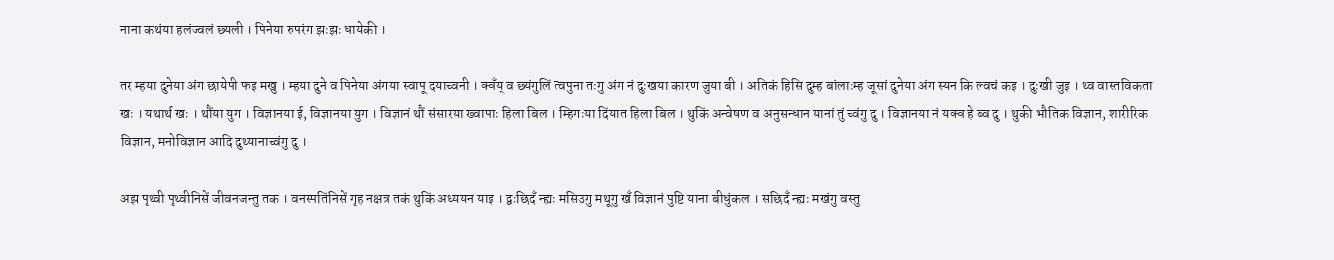नाना कथंया हलंज्वलं छ्यली । पिनेया रुपरंग झःझः धायेकी ।

तर म्हया दुनेया अंग छायेपी फइ मखु । म्हया दुने व पिनेया अंगया स्वापू दयाच्वनी । क्वँय् व छ्यंगुलिं त्वपुना तःगु अंग नं दुःखया कारण जुया बी । अतिकं हिसि दुम्ह बांलाःम्ह जूसां दुनेया अंग स्यन कि ल्वचं कइ । दुःखी जुइ । थ्व वास्तविकता खः । यथार्थ खः । थौंया युग । विज्ञानया ई, विज्ञानया युग । विज्ञानं थौं संसारया ख्वापाः हिला बिल । म्हिगःया दिंयात हिला बिल । थुकिं अन्वेषण व अनुसन्धान यानां तुं च्वंगु दु । विज्ञानया नं यक्व हे ब्व दु । थुकी भौतिक विज्ञान, शारीरिक विज्ञान, मनोविज्ञान आदि दुथ्यानाच्वंगु दु ।

अझ पृथ्वी पृथ्वीनिसें जीवनजन्तु तक । वनस्पतिंनिसें गृह नक्षत्र तकं थुकिं अध्ययन याइ । द्वःछिदँ न्ह्यः मसिउगु मथूगु खँ विज्ञानं पुष्टि याना बीधुंकल । सछिदँ न्ह्यः मखंगु वस्तु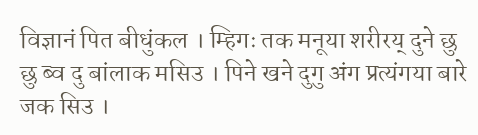विज्ञानं पित बीधुंकल । म्हिगः तक मनूया शरीरय् दुने छु छु ब्व दु बांलाक मसिउ । पिने खने दुगु अंग प्रत्यंगया बारे जक सिउ ।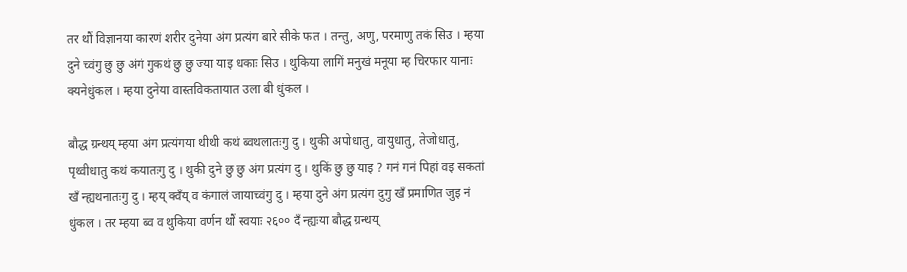तर थौं विज्ञानया कारणं शरीर दुनेया अंग प्रत्यंग बारे सीके फत । तन्तु, अणु, परमाणु तकं सिउ । म्हया दुने च्वंगु छु छु अंगं गुकथं छु छु ज्या याइ धकाः सिउ । थुकिया लागिं मनुखं मनूया म्ह चिरफार यानाः क्यनेधुंकल । म्हया दुनेया वास्तविकतायात उला बी धुंकल ।

बौद्ध ग्रन्थय् म्हया अंग प्रत्यंगया थीथी कथं ब्वथलातःगु दु । थुकी अपोधातु, वायुधातु, तेजोधातु, पृथ्वीधातु कथं कयातःगु दु । थुकी दुने छु छु अंग प्रत्यंग दु । थुकिं छु छु याइ ? गनं गनं पिहां वइ सकतां खँ न्ह्यथनातःगु दु । म्हय् क्वँय् व कंगालं जायाच्वंगु दु । म्हया दुने अंग प्रत्यंग दुगु खँ प्रमाणित जुइ नं धुंकल । तर म्हया ब्व व थुकिया वर्णन थौं स्वयाः २६०० दँ न्ह्यःया बौद्ध ग्रन्थय्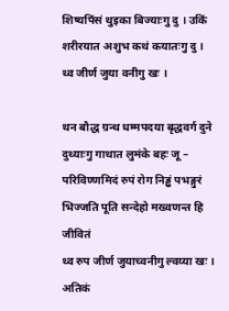शिष्यपिंसं थुइका बिज्याःगु दु । उकिं शरीरयात अशुभ कथं कयातःगु दु । थ्व जीर्ण जुया वनीगु खः ।

थन बौद्ध ग्रन्थ धम्मपदया बृद्धवर्ग दुने दुथ्याःगु गाथात लुमंके बहः जू –                                                                                  परिविण्णमिदं रुपं रोग निड्ढं पभङ्गुरं भिज्जति पूति सन्देहो मख्वणन्त हि जीवितं                                                                            थ्व रुप जीर्ण जुयाच्वनीगु ल्वय्या खः । अतिकं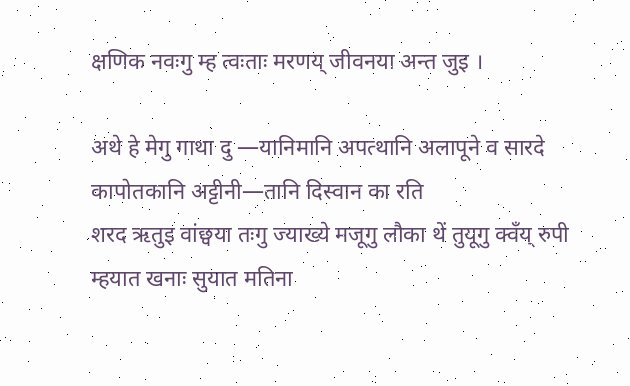क्षणिक नवःगु म्ह त्वःताः मरणय् जीवनया अन्त जुइ ।

अथे हे मेगु गाथा दु —यानिमानि अपत्थानि अलापूने व सारदे कापोतकानि अट्टीनी—तानि दिस्वान का रति                                            शरद ऋतुइ वांछ्वया तःगु ज्याख्ये मजूगु लौका थें तुयूगु क्वँय् रुपी म्हयात खनाः सुयात मतिना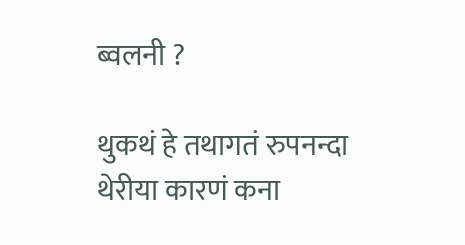ब्वलनी ?

थुकथं हे तथागतं रुपनन्दा थेरीया कारणं कना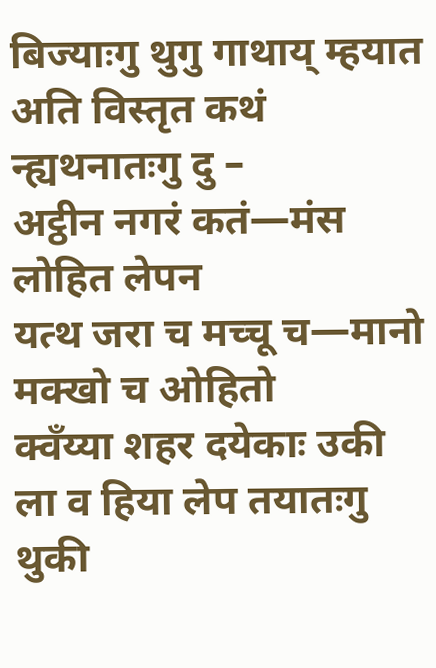बिज्याःगु थुगु गाथाय् म्हयात अति विस्तृत कथं न्ह्यथनातःगु दु –                            अट्ठीन नगरं कतं—मंस लोहित लेपन
यत्थ जरा च मच्चू च—मानो मक्खो च ओहितो
क्वँय्या शहर दयेकाः उकी ला व हिया लेप तयातःगु थुकी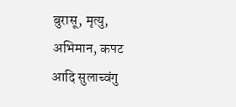बुरासू, मृत्यु, अभिमान, कपट आदि सुलाच्वंगु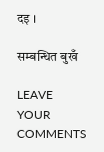दइ ।

सम्बन्धित बुखँ

LEAVE YOUR COMMENTS